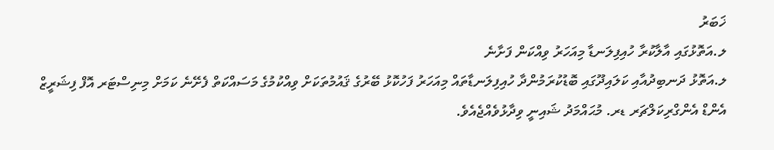ޚަބަރު
ލ.އަތޮޅުގައި އާލާކުރާ ހުއިފިލަނޑާ މިއަހަރު ވިއްކަން ފަށާނެ
ލ.އަތޮޅު ދަނބިދުއާއި ކަލައިދޫގައި ބޮޑުކުރަމުންދާ ހުއިފިލަނޑާތައް މިއަހަރު ފަހުކޮޅު ބޭރުގެ ޤައުމުތަކަށް ވިއްކުމުގެ މަސައްކަތް ފެށޭނެ ކަމަށް މިނިސްޓަރ އޮފް ފިޝަރީޒް އެންޑް އެންގްރިކަލްޗަރ ޑރ. މުޙައްމަދު ޝައިނީ ވިދާޅުވެއްޖެއެވެ.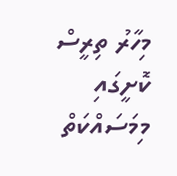މިހާރު ތިރީސް ކޮށީގައި މިމަސައްކަތް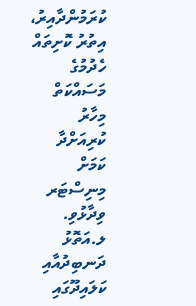ކުރަމުންދާއިރު، އިތުރު ކޮށިތައް ހެދުމުގެ މަސައްކަތް މިހާރު ކުރިއަށްދާ ކަމަށް މިނިސްޓަރ ވިދާޅުވި.
ލ.އަތޮޅު ދަނބިދުއާއި ކަލައިދޫގައި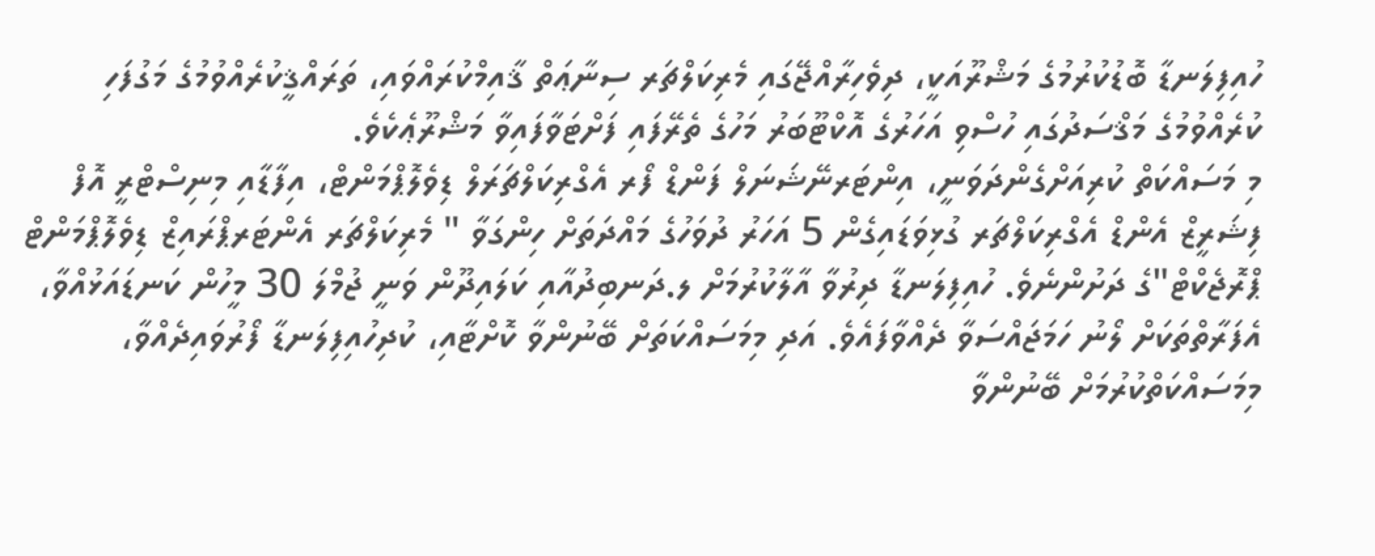ހުއިފިލަނޑާ ބޮޑުކުރުމުގެ މަޝްރޫއަކީ، ދިވެހިރާއްޖޭގައި މެރިކަލްޗަރ ސިނާޢަތް ޤާއިމްކުރައްވައި، ތަރައްޤީކުރެއްވުމުގެ މަގުފަހި ކުރެއްވުމުގެ މަޤްސަދުގައި ހުސްވި އަހަރުގެ އޮކްޓޫބަރު މަހުގެ ތެރޭފައި ފަށްޓަވާފައިވާ މަޝްރޫޢެކެވެ.
މި މަސައްކަތް ކުރިއަށްގެންދަވަނީ، އިންޓަރނޭޝަނަލް ފަންޑް ފޯރ އެގްރިކަލްޗަރަލް ޑިވެލޮޕްމަންޓް، އިފާޑާއި މިނިސްޓްރީ އޮފް ފިޝަރީޒް އެންޑް އެގްރިކަލްޗަރ ގުޅިވަޑައިގެން 5 އަހަރު ދުވަހުގެ މައްދަތަށް ހިންގަވާ " މެރިކަލްޗަރ އެންޓަރޕްރައިޒް ޑިވެލޮޕްމަންޓް ޕްރޮޖެކްޓް"ގެ ދަށުންނެވެ. ހުއިފިލަނޑާ ދިރުވާ އާލާކުރުމަށް ލ.ދަނބިދުއާއި ކަލައިދޫން ވަނީ ޖުމްލަ 30 މީހުން ކަނޑައަޅުއްވާ، އެފަރާތްތަކަށް ލޯނު ހަމަޖައްސަވާ ދެއްވާފައެވެ. އަދި މިމަސައްކަތަށް ބޭނުންވާ ކޮށްޓާއި، ކުދިހުއިފިލަނޑާ ފޯރުވައިދެއްވާ، މިމަސައްކަތްކުރުމަށް ބޭނުންވާ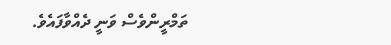ތަމްރީންވެސް ވަނީ ދެއްވާފައެވެ.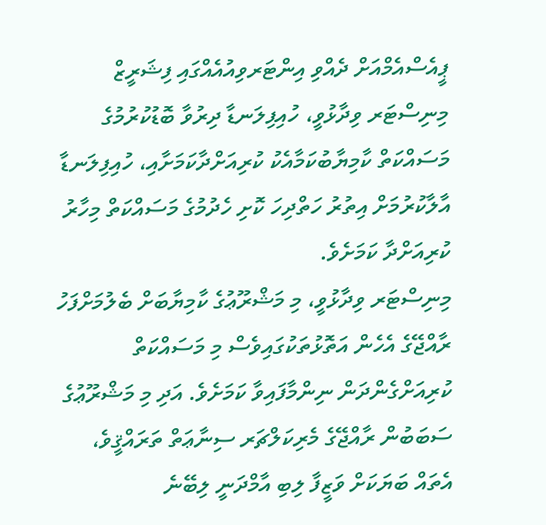ޕީއެސްއެމްއަށް ދެއްވި އިންޓަރވިއުއެއްގައި ފިޝަރީޒް މިނިސްޓަރ ވިދާޅުވީ، ހުއިފިލަނޑާ ދިރުވާ ބޮޑުކުރުމުގެ މަސައްކަތް ކާމިޔާބުކަމާއެކު ކުރިއަށްދާކަމަށާއި، ހުއިފިލަނޑާ އާލާކުރުމަށް އިތުރު ހަތްދިހަ ކޮށި ހެދުމުގެ މަސައްކަތް މިހާރު ކުރިއަށްދާ ކަމަށެވެ.
މިނިސްޓަރ ވިދާޅުވީ، މި މަޝްރޫޢުގެ ކާމިޔާބަށް ބެލުމަށްފަހު ރާއްޖޭގެ އެހެން އަތޮޅުތަކުގައިވެސް މި މަސައްކަތް ކުރިއަށްގެންދަން ނިންމާފައިވާ ކަމަށެވެ. އަދި މި މަޝްރޫޢުގެ ސަބަބުން ރާއްޖޭގެ މެރިކަލްޗަރ ސިނާޢަތް ތަރައްޤީވެ، އެތައް ބަޔަކަށް ވަޒީފާ ލިބި އާމްދަނީ ލިބޭނެ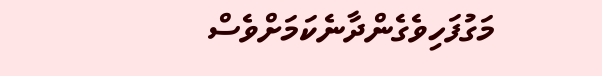މަގުފަހިވެގެންދާނެކަމަށްވެސް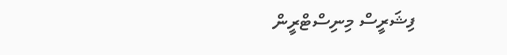ފިޝަރީސް މިނިސްޓްރީން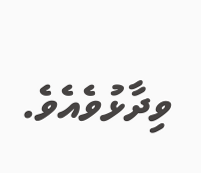ވިދާޅުވެއެވެ.